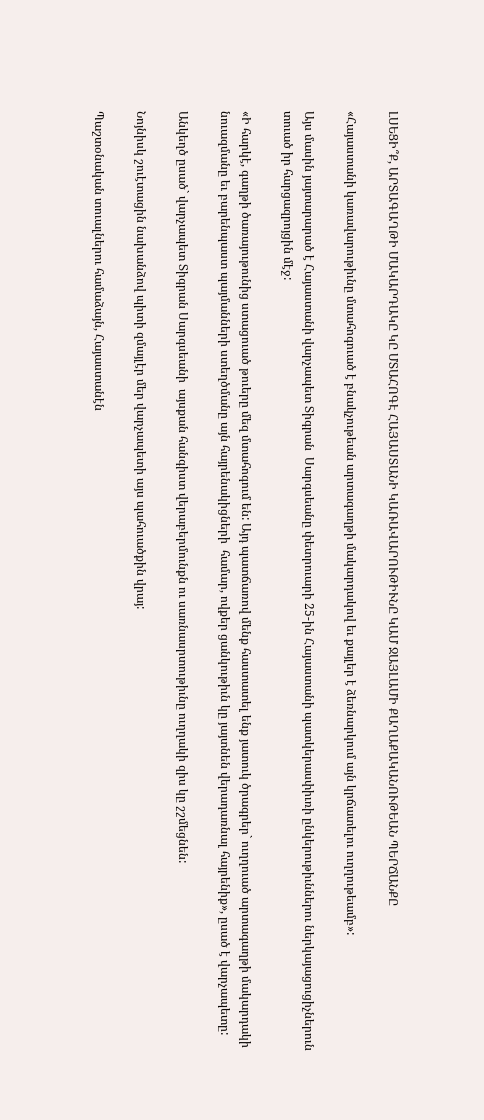ԼՍԵՑԻ՞Ք, ԱՐՏԱԳԱՂԹԻ ՄԱԿԱՐԴԱԿԸ ԿԸ ՄՏԱՀՈԳԷ ՀԱՅԱՍՏԱՆԻ ԿԱՌԱՎԱՐՈՒԹԻՒՆԸ ԿԱՄ ՋԱՅԼԱՄԻ ՔԱՂԱՔԱԿԱՆՈՒԹԵԱՆ ՊԵՐՃԱՆՔԸ

«Հայաստանի կառավարութիւնը մտահոգուած է բնակչութեան արտագաղթի մակարդակով եւ քայլեր է ձեռնարկում այն կրճատելու ուղղութեամբ»:

Այս մասին յայտարարած է Հայաստանի վարչապետ Տիգրան  Սարգսեանը փետրուարի 25-ին Հայաստանի պատկերասփիւռի ընկերութիւններու ներկայացուցիչներուն տուած իր հարցազրոյցին մէջ:

«Ի հարկէ, գաղթի ծառայութունից ստացուած թուերը մեզ մտահոգում են: Այդ պատճառով մենք հաստատել ենք յատուկ ծրագրեր` ուղղուած արտագաղթի մակարդակի նուազմանը եւ բարենպաստ պայմանների ստեղծմանը այն հայրենակիցների  համար, ովքեր ցանկութիւն կը յայտնեն վերադառնալ հայրենիք», ըսած է վարչապետը:

Անկեղծ ըսած` վարչապետ Տիգրան Սարգսեանի  այսքան հանգիստ վերաբերմունքն ու սառնասրտութիւնը ուղղակի զիս կը շշմեցնեն:

Նոյնիսկ շուէտացին նախանձով պիտի զմայլէր մեր վարչապետի այս պահուածքին վրայ:

Պաշտօնական տուալներու համաձայն, Հայաստանէն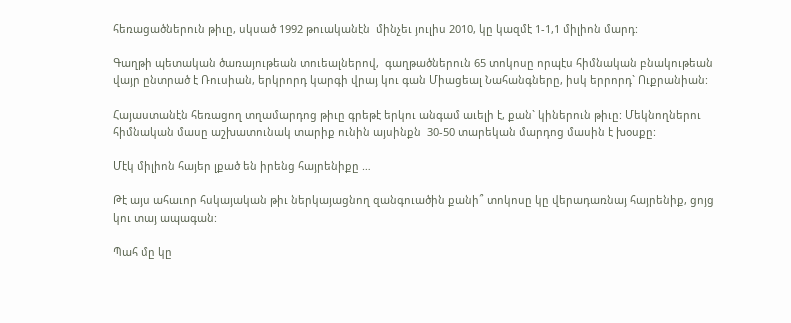հեռացածներուն թիւը, սկսած 1992 թուականէն  մինչեւ յուլիս 2010, կը կազմէ 1-1,1 միլիոն մարդ:

Գաղթի պետական ծառայութեան տուեալներով,  գաղթածներուն 65 տոկոսը որպէս հիմնական բնակութեան վայր ընտրած է Ռուսիան, երկրորդ կարգի վրայ կու գան Միացեալ Նահանգները, իսկ երրորդ` Ուքրանիան:

Հայաստանէն հեռացող տղամարդոց թիւը գրեթէ երկու անգամ աւելի է, քան` կիներուն թիւը: Մեկնողներու հիմնական մասը աշխատունակ տարիք ունին այսինքն  30-50 տարեկան մարդոց մասին է խօսքը:

Մէկ միլիոն հայեր լքած են իրենց հայրենիքը …

Թէ այս ահաւոր հսկայական թիւ ներկայացնող զանգուածին քանի՞ տոկոսը կը վերադառնայ հայրենիք, ցոյց կու տայ ապագան:

Պահ մը կը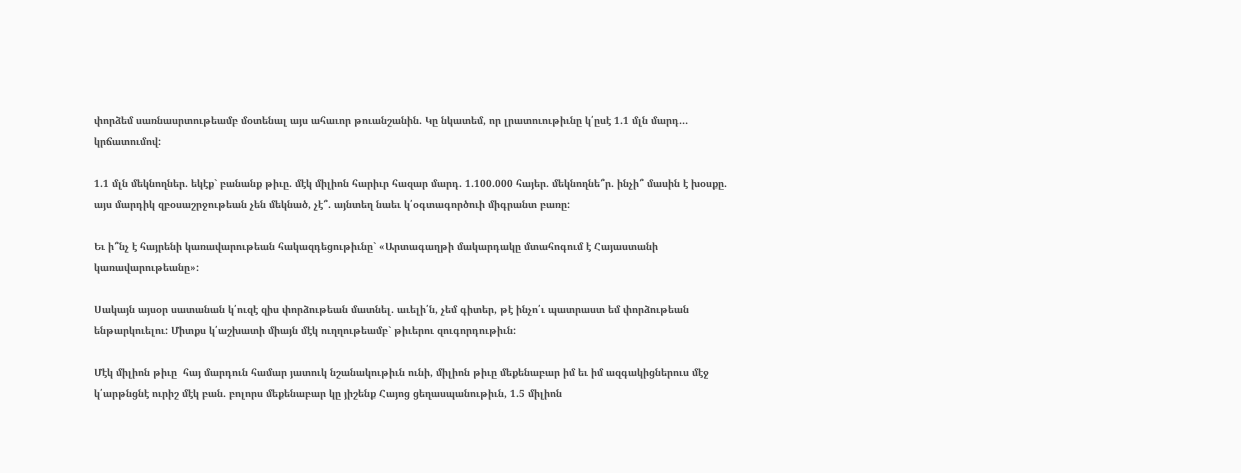փորձեմ սառնասրտութեամբ մօտենալ այս ահաւոր թուանշանին. Կը նկատեմ, որ լրատուութիւնը կ՛ըսէ 1.1 մլն մարդ… կրճատումով:

1.1 մլն մեկնողներ. եկէք` բանանք թիւը. մէկ միլիոն հարիւր հազար մարդ. 1.100.000 հայեր. մեկնողնե՞ր. ինչի՞ մասին է խօսքը. այս մարդիկ զբօսաշրջութեան չեն մեկնած, չէ՞. այնտեղ նաեւ կ՛օգտագործուի միգրանտ բառը:

Եւ ի՞նչ է հայրենի կառավարութեան հակազդեցութիւնը` «Արտագաղթի մակարդակը մտահոգում է Հայաստանի կառավարութեանը»:

Սակայն այսօր սատանան կ՛ուզէ զիս փորձութեան մատնել. աւելի՛ն, չեմ գիտեր, թէ ինչո՛ւ պատրաստ եմ փորձութեան ենթարկուելու: Միտքս կ՛աշխատի միայն մէկ ուղղութեամբ` թիւերու զուգորդութիւն:

Մէկ միլիոն թիւը  հայ մարդուն համար յատուկ նշանակութիւն ունի, միլիոն թիւը մեքենաբար իմ եւ իմ ազգակիցներուս մէջ կ՛արթնցնէ ուրիշ մէկ բան. բոլորս մեքենաբար կը յիշենք Հայոց ցեղասպանութիւն, 1.5 միլիոն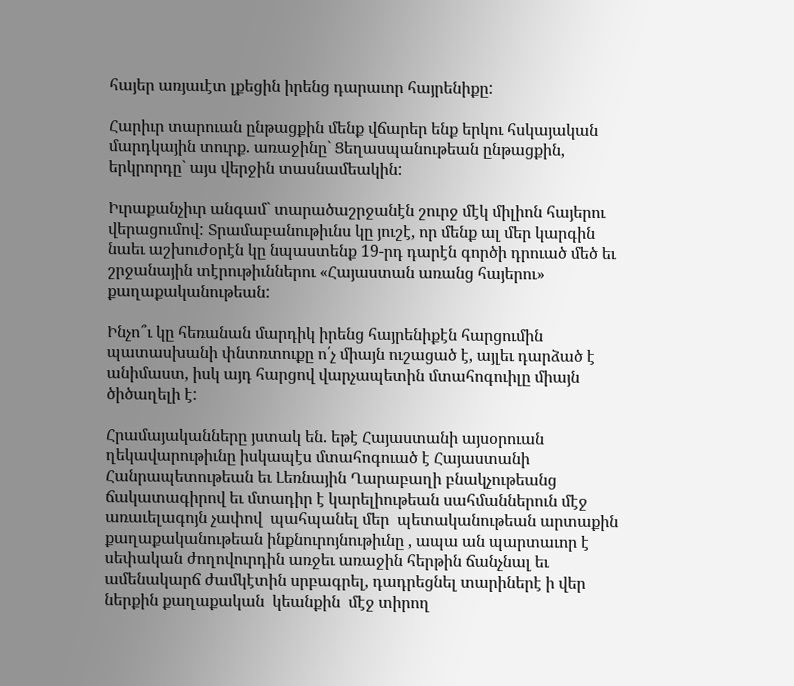հայեր առյաւէտ լքեցին իրենց դարաւոր հայրենիքը:

Հարիւր տարուան ընթացքին մենք վճարեր ենք երկու հսկայական մարդկային տուրք. առաջինը` Ցեղասպանութեան ընթացքին, երկրորդը` այս վերջին տասնամեակին:

Իւրաքանչիւր անգամ` տարածաշրջանէն շուրջ մէկ միլիոն հայերու վերացումով: Տրամաբանութիւնս կը յուշէ, որ մենք ալ մեր կարգին նաեւ աշխուժօրէն կը նպաստենք 19-րդ դարէն գործի դրուած մեծ եւ շրջանային տէրութիւններու «Հայաստան առանց հայերու» քաղաքականութեան:

Ինչո՞ւ կը հեռանան մարդիկ իրենց հայրենիքէն հարցումին պատասխանի փնտռտուքը ո՛չ միայն ուշացած է, այլեւ դարձած է անիմաստ, իսկ այդ հարցով վարչապետին մտահոգուիլը միայն ծիծաղելի է:

Հրամայականները յստակ են. եթէ Հայաստանի այսօրուան ղեկավարութիւնը իսկապէս մտահոգուած է Հայաստանի Հանրապետութեան եւ Լեռնային Ղարաբաղի բնակչութեանց ճակատագիրով եւ մտադիր է կարելիութեան սահմաններուն մէջ առաւելագոյն չափով  պահպանել մեր  պետականութեան արտաքին քաղաքականութեան ինքնուրոյնութիւնը , ապա ան պարտաւոր է սեփական ժողովուրդին առջեւ առաջին հերթին ճանչնալ եւ ամենակարճ ժամկէտին սրբագրել, դադրեցնել տարիներէ ի վեր ներքին քաղաքական  կեանքին  մէջ տիրող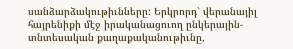սանձարձակութիւնները: Երկրորդ` վերանայիլ հայրենիքի մէջ իրականացուող ընկերային-տնտեսական քաղաքականութիւնը,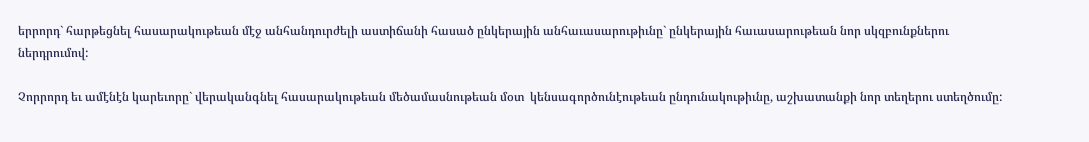երրորդ` հարթեցնել հասարակութեան մէջ անհանդուրժելի աստիճանի հասած ընկերային անհաւասարութիւնը` ընկերային հաւասարութեան նոր սկզբունքներու ներդրումով:

Չորրորդ եւ ամէնէն կարեւորը` վերականգնել հասարակութեան մեծամասնութեան մօտ  կենսագործունէութեան ընդունակութիւնը, աշխատանքի նոր տեղերու ստեղծումը: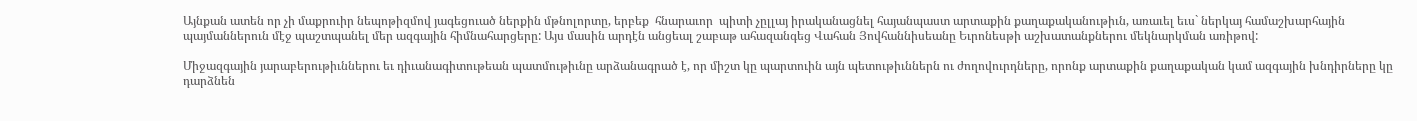Այնքան ատեն որ չի մաքրուիր նեպոթիզմով յագեցուած ներքին մթնոլորտը, երբեք  հնարաւոր  պիտի չըլլայ իրականացնել հայանպաստ արտաքին քաղաքականութիւն, առաւել եւս` ներկայ համաշխարհային պայմաններուն մէջ պաշտպանել մեր ազգային հիմնահարցերը: Այս մասին արդէն անցեալ շաբաթ ահազանգեց Վահան Յովհաննիսեանը Եւրոնեսթի աշխատանքներու մեկնարկման առիթով:

Միջազգային յարաբերութիւններու եւ դիւանագիտութեան պատմութիւնը արձանագրած է, որ միշտ կը պարտուին այն պետութիւններն ու ժողովուրդները, որոնք արտաքին քաղաքական կամ ազգային խնդիրները կը դարձնեն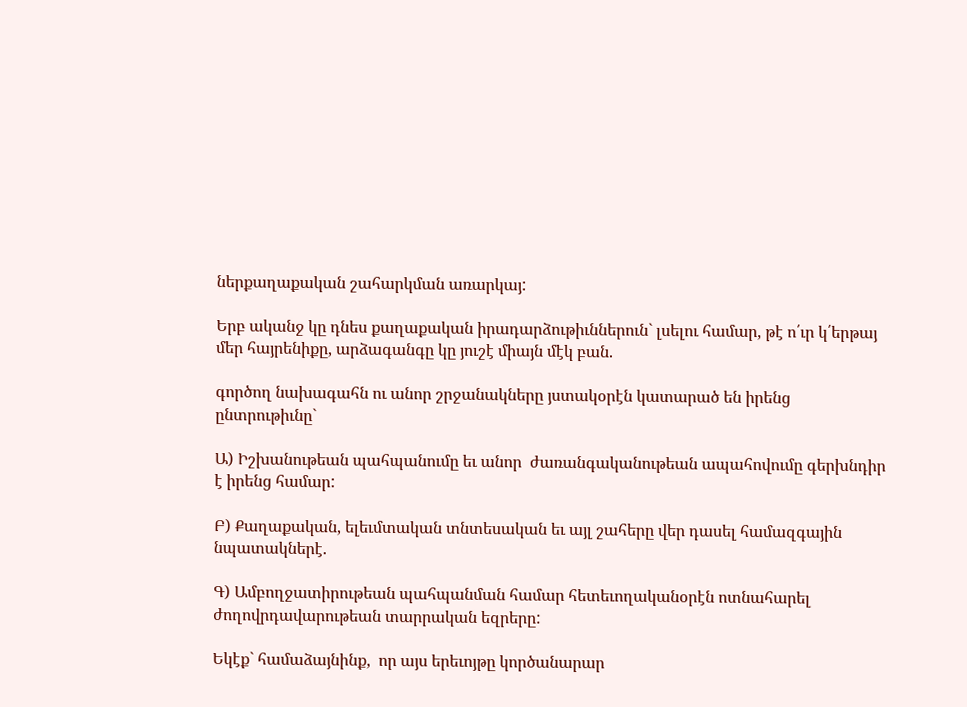ներքաղաքական շահարկման առարկայ:

Երբ ականջ կը դնես քաղաքական իրադարձութիւններուն` լսելու համար, թէ ո՛ւր կ՛երթայ մեր հայրենիքը, արձագանգը կը յուշէ միայն մէկ բան.

գործող նախագահն ու անոր շրջանակները յստակօրէն կատարած են իրենց ընտրութիւնը`

Ա) Իշխանութեան պահպանումը եւ անոր  ժառանգականութեան ապահովումը գերխնդիր է իրենց համար:

Բ) Քաղաքական, ելեւմտական տնտեսական եւ այլ շահերը վեր դասել համազգային նպատակներէ.

Գ) Ամբողջատիրութեան պահպանման համար հետեւողականօրէն ոտնահարել ժողովրդավարութեան տարրական եզրերը:

Եկէք` համաձայնինք,  որ այս երեւոյթը կործանարար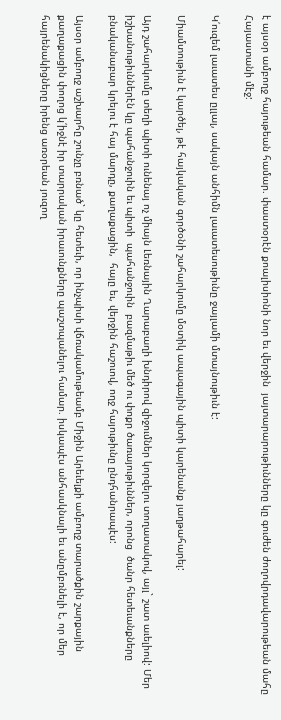է այսօր ամբողջ հայութեան համար. փաստօրէն քոալիսիոնի նոր եւ վերջին  յայտարարութիւնները կը գուժեն ժողովրդավարութեան մահը Հայաստանի մէջ:

Կ՛ուզեմ լաւատես ըլլալ, սակայն անհիմն լաւատեսութիւնը ջայլամի մտայնութիւն է:

Միամտութիւն է կարծել, թէ հայկական գործօնի շահարկումը մօտիկ ապագային պիտի կարենանք յաղթահարել:

Այդ շահարկումը տեղի պիտի ունենայ ոչ միայն Լեռնային Ղարաբաղի խնդիրով զիջումներ կորզելու տողատակով, այլ` շատ աւելիով: Մեր իշխանութիւններէն կը պահանջուին եւ պիտի  պահանջուին  բազմաթիւ մեծ ու փոքր ծառայութիւններ, որոնց  ծանր հետեւանքները բնականաբար կրելու է հայ մարդը, քաղաքացին,  հայը եւ, վերջին հաշուով, ողջ հայութիւնը ընդհանրապէս:

Այսօր ամբողջ աշխարհը շունչը բռնած` կը հետեւի, որ ինչպիսի վճռակամութեամբ Միջին Արեւելքի ամբողջ տարածքին շարքային քաղաքացին փողոց կ՛իջնէ իր տարրական իրաւունքները պաշտպանելու համար. իսկապէս անհասկնալի եւ անըմբռնելի է, որ մեր հայրենակիցները իրենց առօրեան յուզող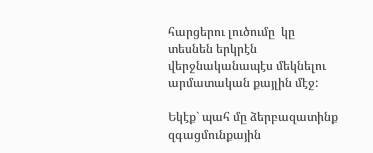հարցերու լուծումը  կը տեսնեն երկրէն  վերջնականապէս մեկնելու արմատական քայլին մէջ:

Եկէք` պահ մը ձերբազատինք  զգացմունքային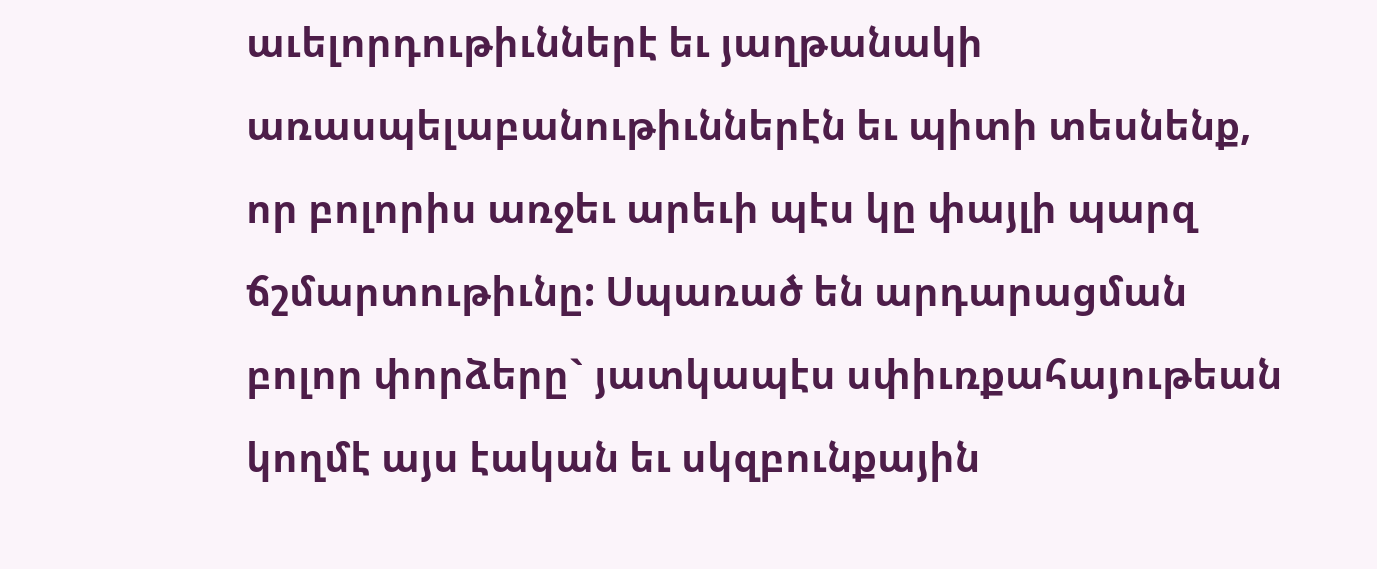աւելորդութիւններէ եւ յաղթանակի առասպելաբանութիւններէն եւ պիտի տեսնենք, որ բոլորիս առջեւ արեւի պէս կը փայլի պարզ ճշմարտութիւնը: Սպառած են արդարացման բոլոր փորձերը` յատկապէս սփիւռքահայութեան կողմէ այս էական եւ սկզբունքային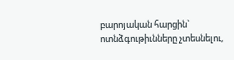բարոյական հարցին` ոտնձգութիւնները չտեսնելու,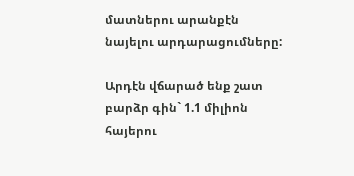մատներու արանքէն նայելու արդարացումները:

Արդէն վճարած ենք շատ բարձր գին` 1.1 միլիոն հայերու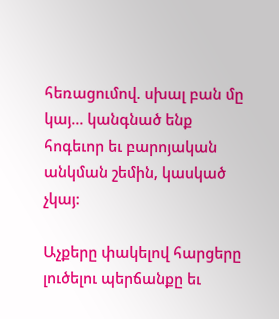հեռացումով. սխալ բան մը կայ… կանգնած ենք հոգեւոր եւ բարոյական անկման շեմին, կասկած չկայ:

Աչքերը փակելով հարցերը լուծելու պերճանքը եւ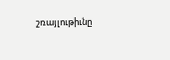շռայլութիւնը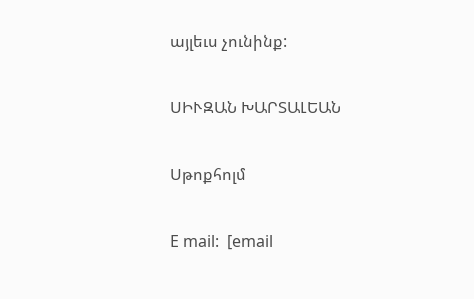այլեւս չունինք:

ՍԻՒԶԱՆ ԽԱՐՏԱԼԵԱՆ

Սթոքհոլմ

E mail:  [email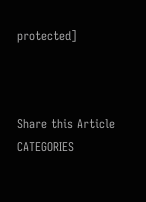protected]



Share this Article
CATEGORIES